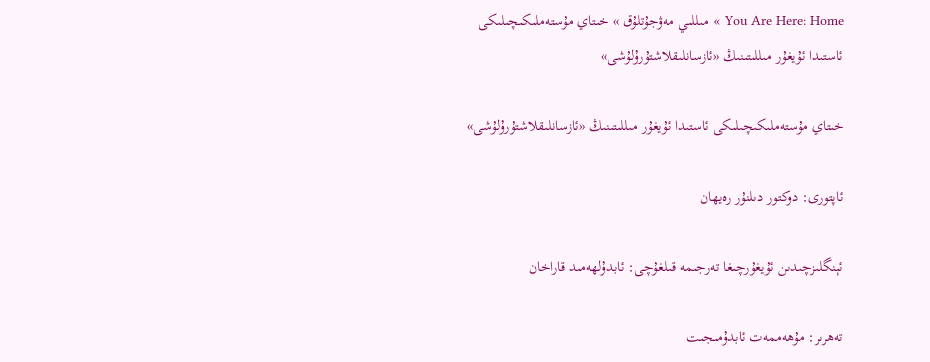You Are Here: Home » مىللىي مەۋجۇتلۇق » خىتاي مۇستەملىكىچىلىكى ئاستىدا ئۇيغۇر مىللىتىنىڭ «ئازسانلىقلاشتۇرۇلۇشى»

خىتاي مۇستەملىكىچىلىكى ئاستىدا ئۇيغۇر مىللىتىنىڭ «ئازسانلىقلاشتۇرۇلۇشى»

ئاپتورى: دوكتور دىلنۇر رەيھان

ئېنگلىزچىدىن ئۇيغۇرچىغا تەرجىمە قىلغۇچى: ئابدۇلھەمىد قاراخان

تەھرىر: مۇھەممەت ئابدۇمىجىت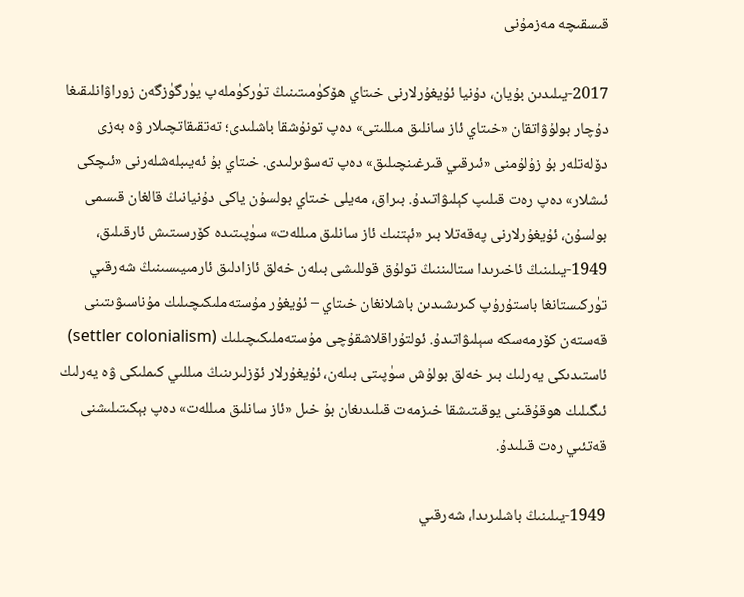قىسقىچە مەزمۇنى

2017-يىلىدىن بۇيان، دۇنيا ئۇيغۇرلارنى خىتاي ھۆكۈمىتىنىڭ تۈركۈملەپ يۈرگۈزگەن زوراۋانلىقىغا دۇچار بولۇۋاتقان «خىتاي ئاز سانلىق مىللىتى» دەپ تونۇشقا باشلىدى؛ تەتقىقاتچىلار ۋە بەزى دۆلەتلەر بۇ زۇلۇمنى «ئىرقىي قىرغىنچىلىق» دەپ تەسۋىرلىدى. خىتاي بۇ ئەيىبلەشلەرنى «ئىچكى ئىشلار» دەپ رەت قىلىپ كېلىۋاتىدۇ. بىراق، مەيلى خىتاي بولسۇن ياكى دۇنيانىڭ قالغان قىسمى بولسۇن، ئۇيغۇرلارنى پەقەتلا بىر «ئېتنىك ئاز سانلىق مىللەت» سۈپىتىدە كۆرسىتىش ئارقىلىق، 1949-يىلىنىڭ ئاخىرىدا ستالىننىڭ تولۇق قوللىشى بىلەن خەلق ئازادلىق ئارمىيىسىنىڭ شەرقىي تۈركىستانغا باستۇرۇپ كىرىشىدىن باشلانغان خىتاي – ئۇيغۇر مۇستەملىكىچىلىك مۇناسىۋىتىنى قەستەن كۆرمەسكە سېلىۋاتىدۇ. ئولتۇراقلاشقۇچى مۇستەملىكىچىلىك (settler colonialism) ئاستىدىكى يەرلىك بىر خەلق بولۇش سۈپىتى بىلەن، ئۇيغۇرلار ئۆزلىرىنىڭ مىللىي كىملىكى ۋە يەرلىك ئىگىلىك ھوقۇقىنى يوقىتىشقا خىزمەت قىلىدىغان بۇ خىل «ئاز سانلىق مىللەت» دەپ بېكىتىلىشنى قەتئىي رەت قىلىدۇ.

1949-يىلىنىڭ باشلىرىدا، شەرقىي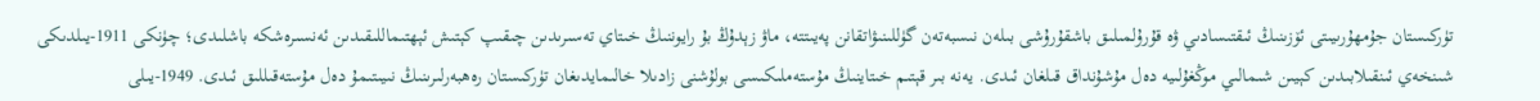تۈركىستان جۇمھۇرىيىتى ئۆزىنىڭ ئىقتىسادىي ۋە قۇرۇلمىلىق باشقۇرۇشى بىلەن نىسبەتەن گۈللىنىۋاتقانن پەيىتتە، ماۋ زېدۇڭ بۇ رايوننىڭ خىتاي تەسىرىدىن چىقىپ كېتىش ئېھتىماللىقىدىن ئەنسىرەشكە باشلىدى؛ چۈنكى 1911-يىلدىكى شىنخەي ئىنقىلابىدىن كېيىن شىمالىي موڭغۇلىيە دەل مۇشۇنداق قىلغان ئىدى. يەنە بىر قېتىم خىتاينىڭ مۇستەملىكىسى بولۇشنى زادىلا خالىمايدىغان تۈركىستان رەھبەرلىرىنىڭ نىيىتىمۇ دەل مۇستەقىللىق ئىدى. 1949-يىلى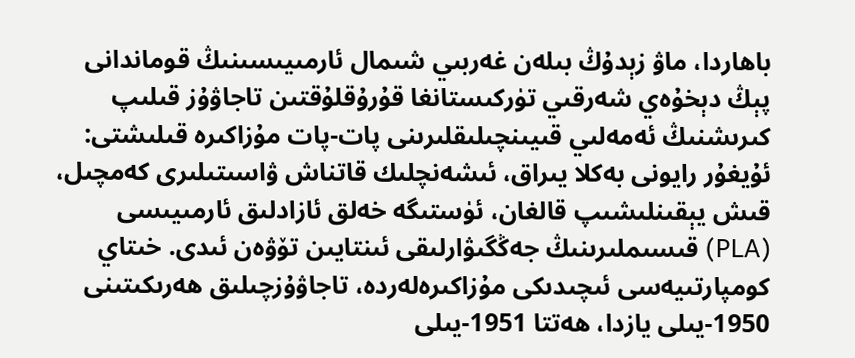باھاردا، ماۋ زېدۇڭ بىلەن غەربىي شىمال ئارمىيىسىنىڭ قوماندانى پېڭ دېخۇەي شەرقىي تۈركىستانغا قۇرۇقلۇقتىن تاجاۋۇز قىلىپ كىرىشنىڭ ئەمەلىي قىيىنچىلىقلىرىنى پات-پات مۇزاكىرە قىلىشتى: ئۇيغۇر رايونى بەكلا يىراق، ئىشەنچلىك قاتناش ۋاسىتىلىرى كەمچىل، قىش يېقىنلىشىپ قالغان، ئۈستىگە خەلق ئازادلىق ئارمىيىسى (PLA) قىسىملىرىنىڭ جەڭگىۋارلىقى ئىنتايىن تۆۋەن ئىدى. خىتاي كومپارتىيەسى ئىچىدىكى مۇزاكىرەلەردە، تاجاۋۇزچىلىق ھەرىكىتىنى 1950-يىلى يازدا، ھەتتا 1951-يىلى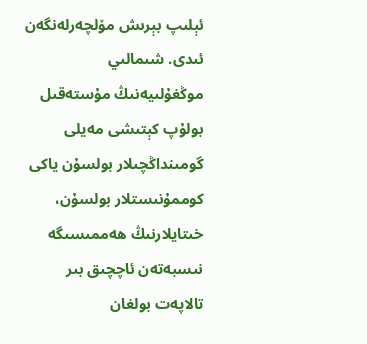ئېلىپ بېرىش مۆلچەرلەنگەن ئىدى. شىمالىي موڭغۇلىيەنىڭ مۇستەقىل بولۇپ كېتىشى مەيلى گومىنداڭچىلار بولسۇن ياكى كوممۇنىستلار بولسۇن، خىتايلارنىڭ ھەممىسىگە نىسبەتەن ئاچچىق بىر تالاپەت بولغان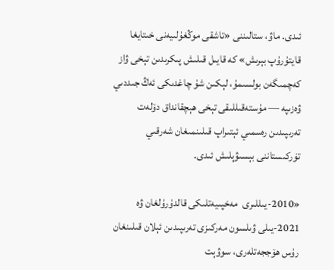ئىدى. ماۋ، ستالىننى «تاشقى موڭغۇلىيەنى خىتايغا قايتۇرۇپ بېرىش» كە قايىل قىلىش پىكرىدىن تېخى ۋاز كەچمىگەن بولسىمۇ، لېكىن شۇ چاغدىكى ئەڭ جىددىي ۋەزىپە — مۇستەقىللىقى تېخى ھېچقانداق دۆلەت تەرىپىدىن رەسمىي ئېتىراپ قىلىنمىغان شەرقىي تۈركىستاننى بېسىۋېلىش ئىدى.

«2010-يىللىرى  مەخپىيەتلىكى قالدۇرۇلغان ۋە 2021-يىلى ۋىلسون مەركىزى تەرىپىدىن ئېلان قىلىنغان رۇس ھۆججەتلەرى، سوۋېت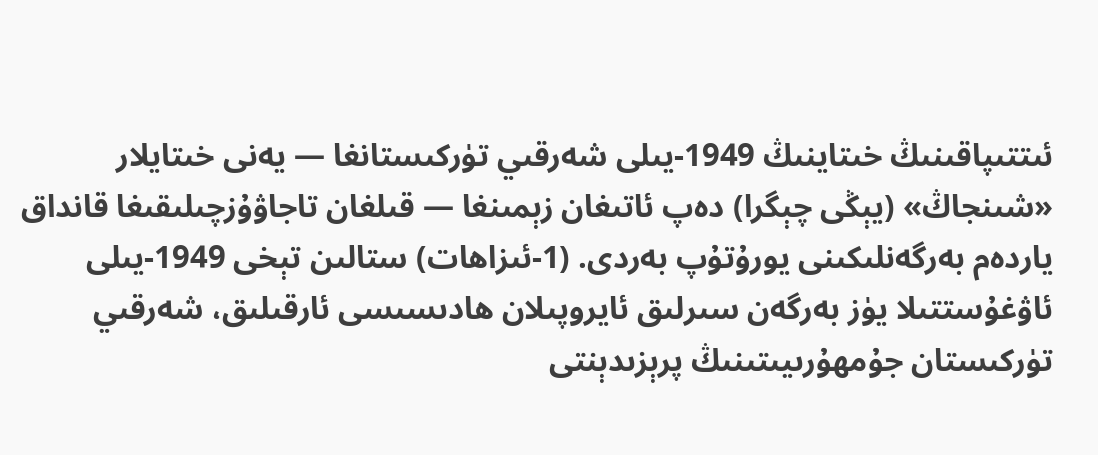ئىتتىپاقىنىڭ خىتاينىڭ 1949-يىلى شەرقىي تۈركىستانغا — يەنى خىتايلار «شىنجاڭ» (يېڭى چېگرا) دەپ ئاتىغان زېمىنغا — قىلغان تاجاۋۇزچىلىقىغا قانداق ياردەم بەرگەنلىكىنى يورۇتۇپ بەردى. (1-ئىزاھات) ستالىن تېخى 1949-يىلى ئاۋغۇستتىلا يۈز بەرگەن سىرلىق ئايروپىلان ھادىسىسى ئارقىلىق، شەرقىي تۈركىستان جۇمھۇرىيىتىنىڭ پرېزىدېنتى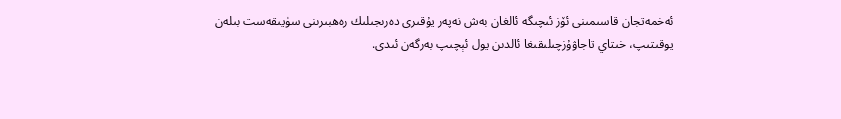ئەخمەتجان قاسىمىنى ئۆز ئىچىگە ئالغان بەش نەپەر يۇقىرى دەرىجىلىك رەھبىرىنى سۈيىقەست بىلەن يوقىتىپ، خىتاي تاجاۋۇزچىلىقىغا ئالدىن يول ئېچىپ بەرگەن ئىدى.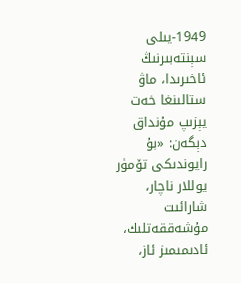1949-يىلى سېنتەبىرنىڭ ئاخىرىدا، ماۋ ستالىنغا خەت يېزىپ مۇنداق دېگەن: «بۇ رايوندىكى تۆمۈر يوللار ناچار، شارائىت مۇشەققەتلىك، ئادىمىمىز ئاز،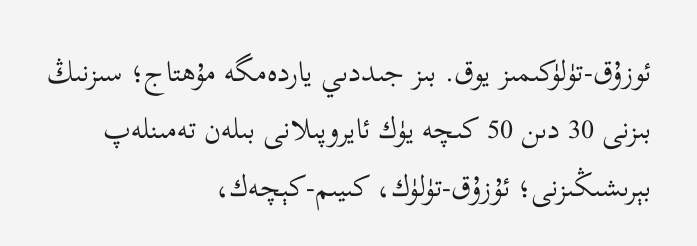ئوزۇق-تۈلۈكىمىز يوق. بىز جىددىي ياردەمگە مۇھتاج؛ سىزنىڭ بىزنى 30 دىن 50 كىچە يۈك ئايروپىلانى بىلەن تەمىنلەپ بېرىشىڭىزنى؛ ئۇزۇق-تۈلۈك، كىيىم-كېچەك،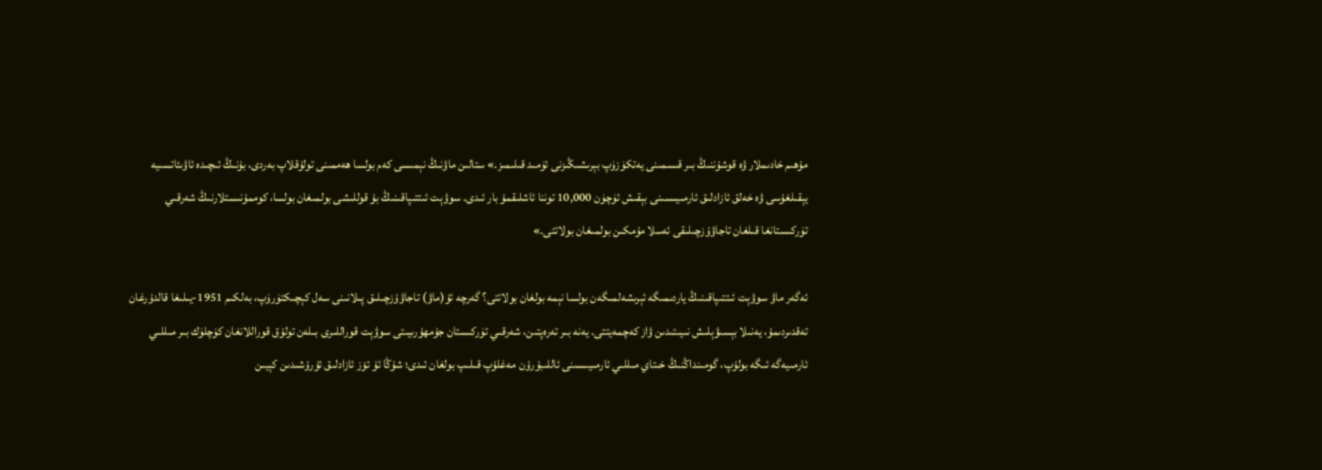مۇھىم خادىملار ۋە قوشۇننىڭ بىر قىسمىنى يەتكۈزۈپ بېرىشىڭىزنى ئۈمىد قىلىمىز.» ستالىن ماۋنىڭ نېمىسى كەم بولسا ھەممىنى تولۇقلاپ بەردى، بۇنىڭ ئىچىدە ئاۋىئاتسىيە يېقىلغۇسى ۋە خەلق ئازادلىق ئارمىيىسىنى بېقىش ئۈچۈن 10,000 توننا ئاشلىقمۇ بار ئىدى. سوۋېت ئىتتىپاقىنىڭ بۇ قوللىشى بولمىغان بولسا، كوممۇنىستلارنىڭ شەرقىي تۈركىستانغا قىلغان تاجاۋۇزچىلىقى ئەسلا مۇمكىن بولمىغان بولاتتى.»

ئەگەر ماۋ سوۋېت ئىتتىپاقىنىڭ ياردىمىگە ئېرىشەلمىگەن بولسا نېمە بولغان بولاتتى؟ گەرچە ئۇ(ماۋ) تاجاۋۇزچىلىق پىلانىنى سەل كېچىكتۈرۈپ، بەلكىم 1951-يىلىغا قالدۇرغان تەقدىردىمۇ، يەنىلا بېسىۋېلىش نىيىتىدىن ۋاز كەچمەيتتى. يەنە بىر تەرەپتىن، شەرقىي تۈركىستان جۇمھۇرىيىتى سوۋېت قوراللىرى بىلەن تولۇق قوراللانغان كۈچلۈك بىر مىللىي ئارمىيەگە ئىگە بولۇپ، گومىنداڭنىڭ خىتاي مىللىي ئارمىيىسىنى ئاللىبۇرۇن مەغلۇپ قىلىپ بولغان ئىدى؛ شۇڭا ئۇ ئۆز ئازادلىق ئۇرۇشىدىن كېيىن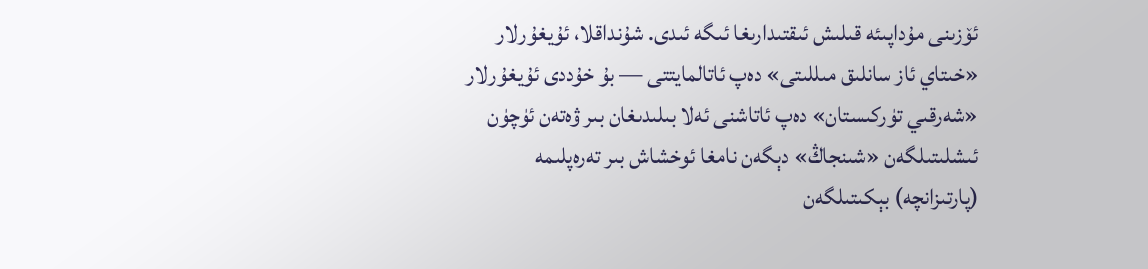ئۆزىنى مۇداپىئە قىلىش ئىقتىدارىغا ئىگە ئىدى. شۇنداقلا، ئۇيغۇرلار «خىتاي ئاز سانلىق مىللىتى» دەپ ئاتالمايتتى — بۇ خۇددى ئۇيغۇرلار «شەرقىي تۈركىستان» دەپ ئاتاشنى ئەلا بىلىدىغان بىر ۋەتەن ئۈچۈن ئىشلىتىلگەن «شىنجاڭ» دېگەن نامغا ئوخشاش بىر تەرەپلىمە (پارتىزانچە) بېكىتىلگەن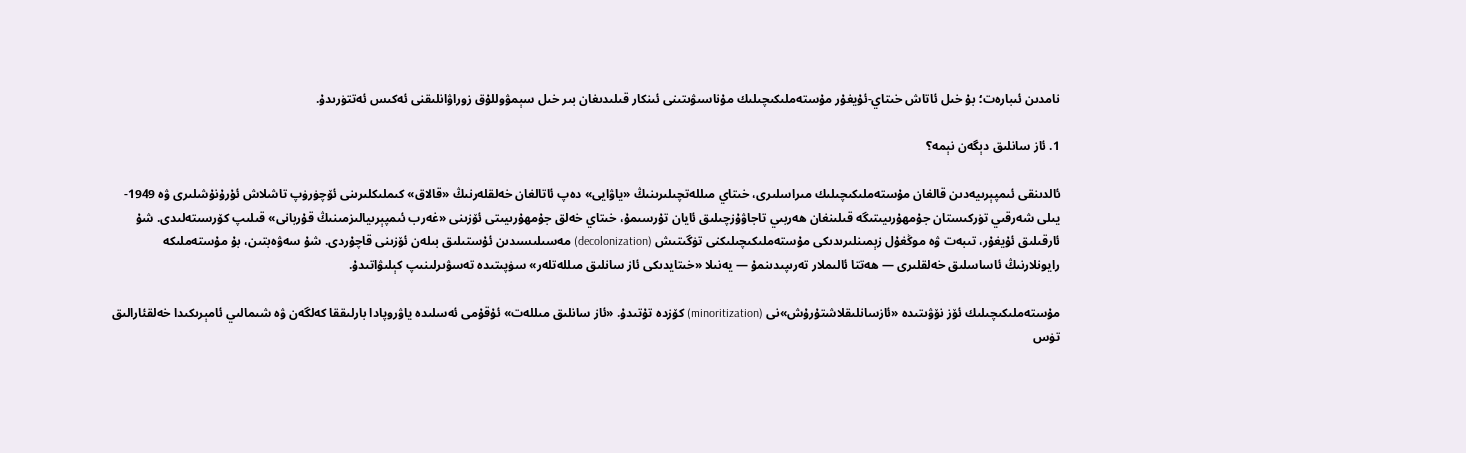نامدىن ئىبارەت؛ بۇ خىل ئاتاش خىتاي-ئۇيغۇر مۇستەملىكىچىلىك مۇناسىۋىتىنى ئىنكار قىلىدىغان بىر خىل سېمۋوللۇق زوراۋانلىقنى ئەكىس ئەتتۈرىدۇ.

1. ئاز سانلىق دېگەن نېمە؟

ئالدىنقى ئىمپېرىيەدىن قالغان مۇستەملىكىچىلىك مىراسلىرى، خىتاي مىللەتچىلىرىنىڭ «ياۋايى» دەپ ئاتالغان خەلقلەرنىڭ «قالاق» كىملىكلىرىنى ئۆچۈرۈپ تاشلاش ئۇرۇنۇشلىرى ۋە 1949-يىلى شەرقىي تۈركىستان جۇمھۇرىيىتىگە قىلىنغان ھەربىي تاجاۋۇزچىلىق ئايان تۇرسىمۇ، خىتاي خەلق جۇمھۇرىيىتى ئۆزىنى «غەرب ئىمپېرىيالىزمىنىڭ قۇربانى» قىلىپ كۆرسىتەلىدى. شۇ ئارقىلىق ئۇيغۇر، تىبەت ۋە موڭغۇل زېمىنلىرىدىكى مۇستەملىكىچىلىكنى تۈگىتىش (decolonization) مەسىلىسىدىن ئۇستىلىق بىلەن ئۆزىنى قاچۇردى. شۇ سەۋەبتىن، بۇ مۇستەملىكە رايونلارنىڭ ئاساسلىق خەلقلىرى — ھەتتا ئالىملار تەرىپىدىنمۇ — يەنىلا «خىتايدىكى ئاز سانلىق مىللەتلەر» سۈپىتىدە تەسۋىرلىنىپ كېلىۋاتىدۇ.

مۇستەملىكىچىلىك ئۆز نۆۋىتىدە «ئازسانلىقلاشتۇرۇش»نى (minoritization) كۆزدە تۇتىدۇ. «ئاز سانلىق مىللەت» ئۇقۇمى ئەسلىدە ياۋروپادا بارلىققا كەلگەن ۋە شىمالىي ئامېرىكىدا خەلقئارالىق تۈس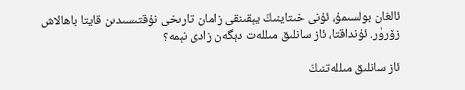ئالغان بولسىمۇ، ئۇنى خىتاينىڭ يېقىنقى زامان تارىخى نۇقتىسىدىن قايتا باھالاش زۆرۈر. ئۇنداقتا، ئاز سانلىق مىللەت دېگەن زادى نېمە؟

ئاز سانلىق مىللەتنىڭ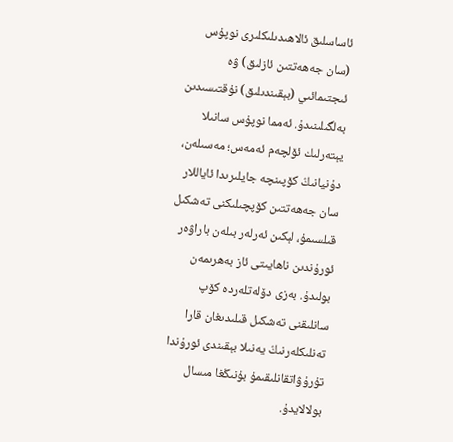ئاساسلىق ئالاھىدىلىكلىرى نوپۇس (سان جەھەتتىن ئازلىق) ۋە ئىجتىمائىي (بېقىندىلىق) نۇقتىسىدىن بەلگىلىنىدۇ. ئەمما نوپۇس سانىلا يېتەرلىك ئۆلچەم ئەمەس؛ مەسىلەن، دۇنيانىڭ كۆپىنچە جايلىرىدا ئاياللار سان جەھەتتىن كۆپچىلىكنى تەشكىل قىلسىمۇ، لېكىن ئەرلەر بىلەن باراۋەر ئورۇندىن ناھايىتى ئاز بەھرىمەن بولىدۇ. بەزى دۆلەتلەردە كۆپ سانلىقنى تەشكىل قىلىدىغان قارا تەنلىكلەرنىڭ يەنىلا بېقىندى ئورۇندا تۇرۇۋاتقانلىقىمۇ بۇنىڭغا مىسال بولالايدۇ.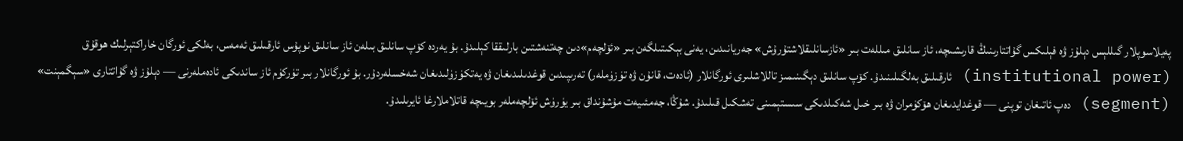پەيلاسوپلار گىللېس دېلۇز ۋە فېلىكس گۇاتتارىنىڭ قارىشىچە، ئاز سانلىق مىللەت بىر «ئازسانلىقلاشتۇرۇش» جەريانىدىن، يەنى بېكىتىلگەن بىر «ئۆلچەم»دىن چەتنەشتىن بارلىققا كېلىدۇ. بۇ يەردە كۆپ سانلىق بىلەن ئاز سانلىق نوپۇس ئارقىلىق ئەمەس، بەلكى ئورگان خاراكتېرلىك ھوقۇق (institutional power) ئارقىلىق بەلگىلىنىدۇ. كۆپ سانلىق دېگىنىمىز تاللاشلىرى ئورگانلار (ئادەت، قانۇن ۋە تۈزۈملەر) تەرىپىدىن قوغدىلىدىغان ۋە يەتكۈزۈلىدىغان شەخسلەردۇر. بۇ ئورگانلار بىر تۈركۈم ئاز ساندىكى ئادەملەرنى — دېلۇز ۋە گۇاتتارى «سېگمېنت» (segment) دەپ ئاتىغان توپنى — قوغدايدىغان ھۆكۈمران ۋە بىر خىل شەكىلدىكى سىستېمىنى تەشكىل قىلىدۇ. شۇڭا، جەمئىيەت مۇشۇنداق بىر يۈرۈش ئۆلچەملەر بويىچە قاتلاملارغا ئايرىلىدۇ.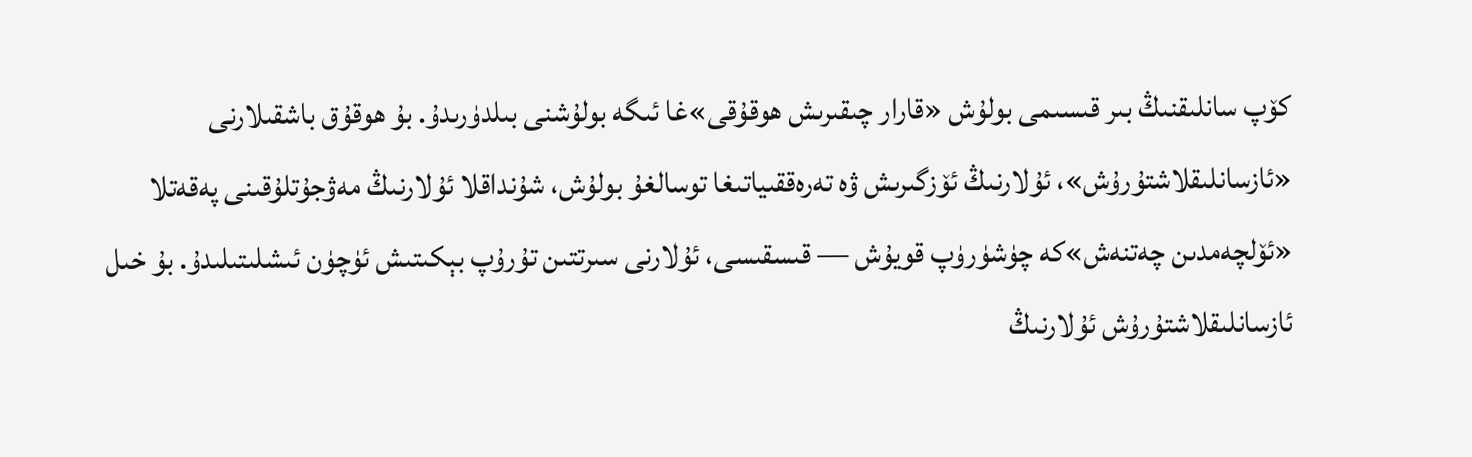كۆپ سانلىقنىڭ بىر قىسىمى بولۇش «قارار چىقىرىش ھوقۇقى»غا ئىگە بولۇشنى بىلدۈرىدۇ. بۇ ھوقۇق باشقىلارنى «ئازسانلىقلاشتۇرۇش»، ئۇلارنىڭ ئۆزگىرىش ۋە تەرەققىياتىغا توسالغۇ بولۇش، شۇنداقلا ئۇلارنىڭ مەۋجۇتلۇقىنى پەقەتلا «ئۆلچەمدىن چەتنەش»كە چۈشۈرۈپ قويۇش — قىسقىسى، ئۇلارنى سىرتتىن تۇرۇپ بېكىتىش ئۈچۈن ئىشلىتىلىدۇ. بۇ خىل ئازسانلىقلاشتۇرۇش ئۇلارنىڭ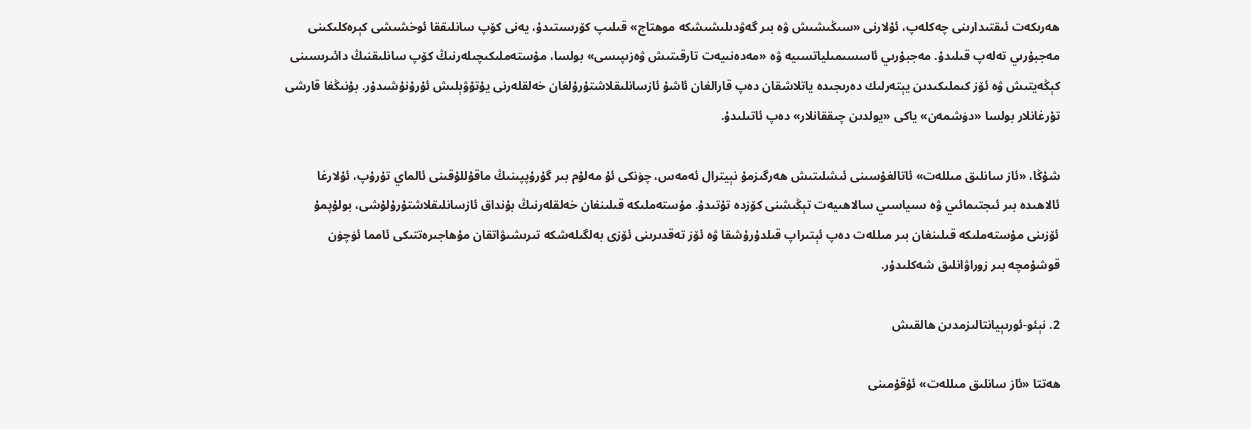ھەرىكەت ئىقتىدارىنى چەكلەپ، ئۇلارنى «سىڭىشىش ۋە بىر گەۋدىلىشىشكە موھتاج» قىلىپ كۆرسىتىدۇ، يەنى كۆپ سانلىققا ئوخشىشى كېرەكلىكىنى مەجبۇرىي تەلەپ قىلىدۇ. مەجبۇرىي ئاسسىمىلياتسىيە ۋە «مەدەنىيەت تارقىتىش ۋەزىپىسى» بولسا، مۇستەملىكىچىلەرنىڭ كۆپ سانلىقنىڭ دائىرىسىنى كېڭەيتىش ۋە ئۆز كىملىكىدىن يېتەرلىك دەرىجىدە ياتلاشقان دەپ قارالغان ئاشۇ ئازسانلىقلاشتۇرۇلغان خەلقلەرنى يۇتۇۋېلىش ئۇرۇنۇشىدۇر. بۇنىڭغا قارشى تۇرغانلار بولسا «دۈشمەن» ياكى «يولدىن چىققانلار» دەپ ئاتىلىدۇ.

شۇڭا، «ئاز سانلىق مىللەت» ئاتالغۇسىنى ئىشلىتىش ھەرگىزمۇ نېيترال ئەمەس، چۈنكى ئۇ مەلۇم بىر گۇرۇپپىنىڭ ماقۇللۇقىنى ئالماي تۇرۇپ، ئۇلارغا ئالاھىدە بىر ئىجتىمائىي ۋە سىياسىي سالاھىيەت تېڭىشنى كۆزدە تۇتىدۇ. مۇستەملىكە قىلىنغان خەلقلەرنىڭ بۇنداق ئازسانلىقلاشتۇرۇلۇشى، بولۇپمۇ ئۆزىنى مۇستەملىكە قىلىنغان بىر مىللەت دەپ ئېتىراپ قىلدۇرۇشقا ۋە ئۆز تەقدىرىنى ئۆزى بەلگىلەشكە تىرىشىۋاتقان مۇھاجىرەتتىكى ئامما ئۈچۈن قوشۇمچە بىر زوراۋانلىق شەكلىدۇر.

2. نېئو-ئورىېيانتالىزمدىن ھالقىش

ھەتتا «ئاز سانلىق مىللەت» ئۇقۇمىنى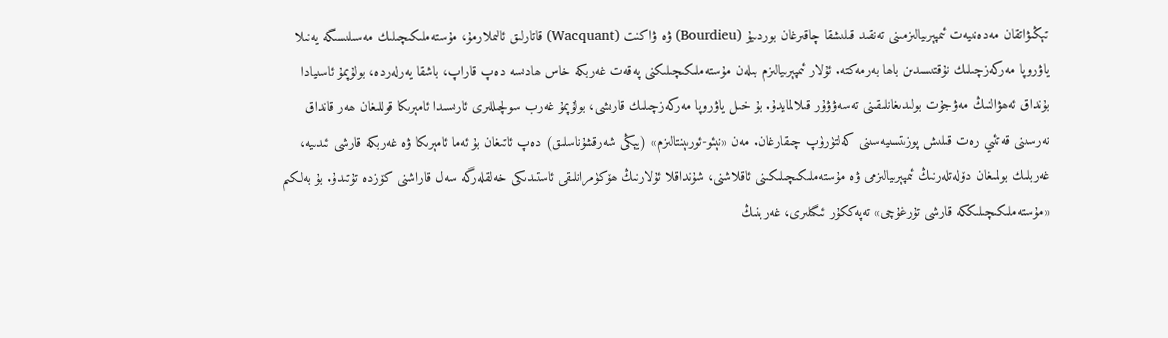تېڭىۋاتقان مەدەنىيەت ئىمپېرىيالىزمىنى تەنقىد قىلىشقا چاقىرغان بوردىيۇ (Bourdieu) ۋە ۋاكنت (Wacquant) قاتارلىق ئالىملارمۇ، مۇستەملىكىچىلىك مەسىلىسىگە يەنىلا ياۋروپا مەركەزچىلىك نۇقتىسىدىن باھا بەرمەكتە. ئۇلار ئىمپېرىيالىزم بىلەن مۇستەملىكىچىلىكنى پەقەت غەربكە خاس ھادىسە دەپ قاراپ، باشقا يەرلەردە، بولۇپمۇ ئاسىيادا بۇنداق ئەھۋالنىڭ مەۋجۇت بولىدىغانلىقىنى تەسەۋۋۇر قىلالمايدۇ. بۇ خىل ياۋروپا مەركەزچىلىك قارىشى، بولۇپمۇ غەرب سولچىللىرى ئارىسىدا ئامېرىكا قوللىغان ھەر قانداق نەرسىنى قەتئىي رەت قىلىش پوزىتسىيەسىنى كەلتۈرۈپ چىقارغان. مەن «نېئو-ئورىېنتالىزم» (يېڭى شەرقشۇناسلىق) دەپ ئاتىغان بۇ ئەما ئامېرىكا ۋە غەربكە قارشى ئىدىيە، غەربلىك بولمىغان دۆلەتلەرنىڭ ئىمپېرىيالىزمى ۋە مۇستەملىكىچىلىكىنى ئاقلاشنى، شۇنداقلا ئۇلارنىڭ ھۆكۈمرانلىقى ئاستىدىكى خەلقلەرگە سەل قاراشنى كۆزدە تۇتىدۇ. بۇ بەلكىم «مۇستەملىكىچىلىككە قارشى تۇرغۇچى» تەپەككۇر ئىگىلىرى، غەربنىڭ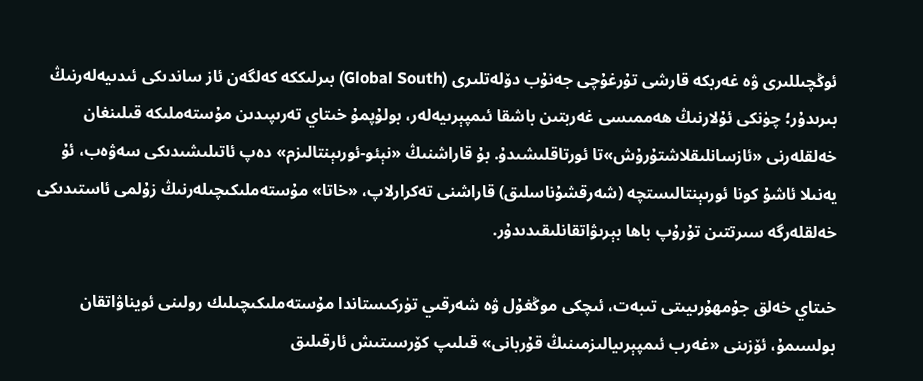ئوڭچىللىرى ۋە غەربكە قارشى تۇرغۇچى جەنۇب دۆلەتلىرى (Global South) بىرلىككە كەلگەن ئاز ساندىكى ئىدىيەلەرنىڭ بىرىدۇر؛ چۈنكى ئۇلارنىڭ ھەممىسى غەربتىن باشقا ئىمپېرىيەلەر، بولۇپمۇ خىتاي تەرىپىدىن مۇستەملىكە قىلىنغان خەلقلەرنى «ئازسانلىقلاشتۇرۇش»تا ئورتاقلىشىدۇ. بۇ قاراشنىڭ «نېئو-ئورىېنتالىزم» دەپ ئاتىلىشىدىكى سەۋەب، ئۇ يەنىلا ئاشۇ كونا ئورىېنتالىستچە (شەرقشۇناسلىق) قاراشنى تەكرارلاپ، «خاتا» مۇستەملىكىچىلەرنىڭ زۇلمى ئاستىدىكى خەلقلەرگە سىرتتىن تۇرۇپ باھا بېرىۋاتقانلىقىدىدۇر.

خىتاي خەلق جۇمھۇرىيىتى تىبەت، ئىچكى موڭغۇل ۋە شەرقىي تۈركىستاندا مۇستەملىكىچىلىك رولىنى ئويناۋاتقان بولسىمۇ، ئۆزىنى «غەرب ئىمپېرىيالىزمىنىڭ قۇربانى» قىلىپ كۆرسىتىش ئارقىلىق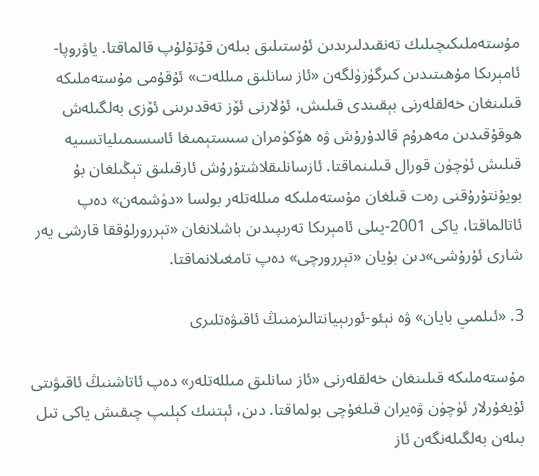مۇستەملىكىچىلىك تەنقىدلىرىدىن ئۇستىلىق بىلەن قۇتۇلۇپ قالماقتا. ياۋروپا-ئامېرىكا مۇھىتىدىن كىرگۈزۈلگەن «ئاز سانلىق مىللەت» ئۇقۇمى مۇستەملىكە قىلىنغان خەلقلەرنى بېقىندى قىلىش، ئۇلارنى ئۆز تەقدىرىنى ئۆزى بەلگىلەش ھوقۇقىدىن مەھرۇم قالدۇرۇش ۋە ھۆكۈمران سىستېمىغا ئاسسىمىلياتسىيە قىلىش ئۈچۈن قورال قىلىنماقتا. ئازسانلىقلاشتۇرۇش ئارقىلىق تېڭىلغان بۇ بويۇنتۇرۇقنى رەت قىلغان مۇستەملىكە مىللەتلەر بولسا «دۈشمەن» دەپ ئاتالماقتا، ياكى 2001-يىلى ئامېرىكا تەرىپىدىن باشلانغان «تېررورلۇققا قارشى يەر شارى ئۇرۇشى»دىن بۇيان «تېررورچى» دەپ تامغىلانماقتا.

3. «ئىلمىي بايان» ۋە نېئو-ئورىېيانتالىزمنىڭ ئاقىۋەتلىرى

مۇستەملىكە قىلىنغان خەلقلەرنى «ئاز سانلىق مىللەتلەر» دەپ ئاتاشنىڭ ئاقىۋىتى ئۇيغۇرلار ئۈچۈن ۋەيران قىلغۇچى بولماقتا. دىن، ئېتنىك كېلىپ چىقىش ياكى تىل بىلەن بەلگىلەنگەن ئاز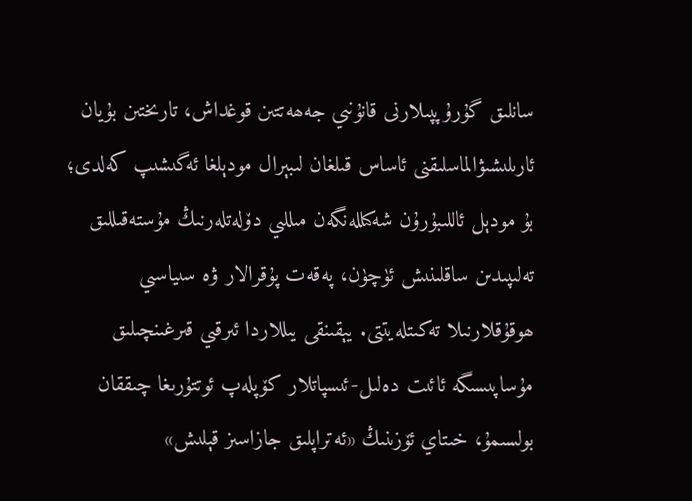سانلىق گۇرۇپپىلارنى قانۇنىي جەھەتتىن قوغداش، تارىختىن بۇيان ئارىلىشىۋالماسلىقنى ئاساس قىلغان لىبېرال مودېلغا ئەگىشىپ كەلدى؛ بۇ مودېل ئاللىبۇرۇن شەكىللەنگەن مىللىي دۆلەتلەرنىڭ مۇستەقىللىق تەلىپىدىن ساقلىنىش ئۈچۈن، پەقەت پۇقرالار ۋە سىياسىي ھوقۇقلارنىلا تەكىتلەيتتى. يېقىنقى يىللاردا ئىرقىي قىرغىنچىلىق مۇساپىسىگە ئائىت دەلىل-ئىسپاتلار كۆپلەپ ئوتتۇرىغا چىققان بولسىمۇ، خىتاي ئۆزىنىڭ «ئەتراپلىق جازاسىز قېلىش»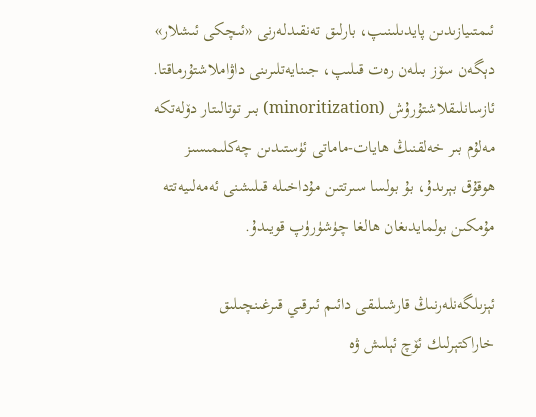ئىمتىيازىدىن پايدىلىنىپ، بارلىق تەنقىدلەرنى «ئىچكى ئىشلار» دېگەن سۆز بىلەن رەت قىلىپ، جىنايەتلىرىنى داۋاملاشتۇرماقتا. ئازسانلىقلاشتۇرۇش (minoritization) بىر توتالىتار دۆلەتكە مەلۇم بىر خەلقنىڭ ھايات-ماماتى ئۈستىدىن چەكلىمىسىز ھوقۇق بېرىدۇ، بۇ بولسا سىرتتىن مۇداخىلە قىلىشنى ئەمەلىيەتتە مۇمكىن بولمايدىغان ھالغا چۈشۈرۈپ قويىدۇ.

ئېزىلگەنلەرنىڭ قارشىلىقى دائىم ئىرقىي قىرغىنچىلىق خاراكتېرلىك ئۆچ ئېلىش ۋە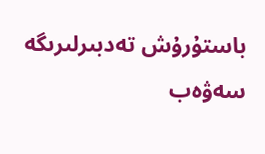باستۇرۇش تەدبىرلىرىگە سەۋەب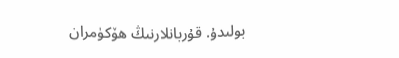بولىدۇ. قۇربانلارنىڭ ھۆكۈمران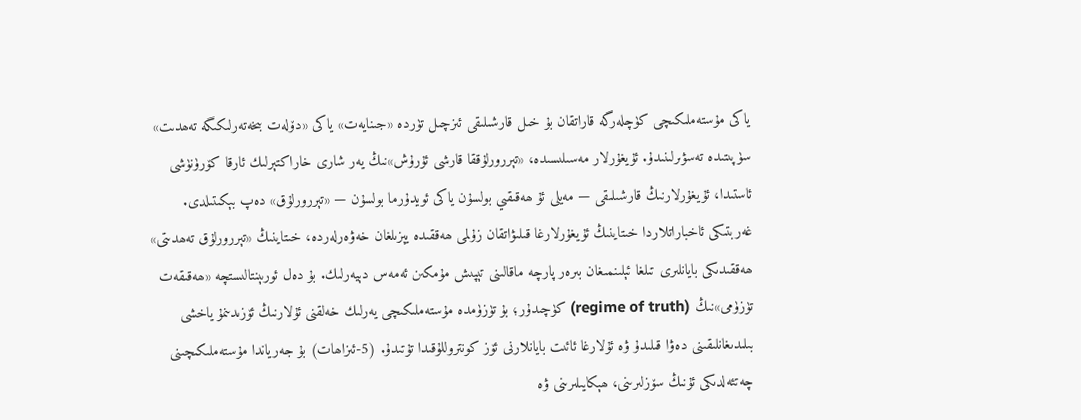ياكى مۇستەملىكىچى كۈچلەرگە قاراتقان بۇ خىل قارشىلىقى ئىزچىل تۈردە «جىنايەت» ياكى «دۆلەت بىخەتەرلىكىگە تەھدىت» سۈپىتىدە تەسۋىرلىنىدۇ. ئۇيغۇرلار مەسىلىسىدە، «تېررورلۇققا قارشى ئۇرۇش»نىڭ يەر شارى خاراكتېرلىك ئارقا كۆرۈنۈشى ئاستىدا، ئۇيغۇرلارنىڭ قارشىلىقى — مەيلى ئۇ ھەقىقىي بولسۇن ياكى ئويدۇرما بولسۇن — «تېررورلۇق» دەپ بېكىتىلدى. غەربتىكى ئاخباراتلاردا خىتاينىڭ ئۇيغۇرلارغا قىلىۋاتقان زۇلمى ھەققىدە يېزىلغان خەۋەرلەردە، خىتاينىڭ «تېررورلۇق تەھدىتى» ھەققىدىكى بايانلىرى تىلغا ئېلىنمىغان بىرەر پارچە ماقالىنى تېپىش مۇمكىن ئەمەس دېيەرلىك. بۇ دەل ئورىېنتالىستچە «ھەقىقەت تۈزۈمى»نىڭ (regime of truth) كۈچىدۇر؛ بۇ تۈزۈمدە مۇستەملىكىچى يەرلىك خەلقنى ئۇلارنىڭ ئۆزىدىنمۇ ياخشى بىلىدىغانلىقىنى دەۋا قىلىدۇ ۋە ئۇلارغا ئائىت بايانلارنى ئۆز كونتروللۇقىدا تۇتىدۇ. (5-ئىزاھات) بۇ جەرياندا مۇستەملىكىچىنى چەتئەلدىكى ئۇنىڭ سۆزلىرىنى، ھېكايىلىرىنى ۋە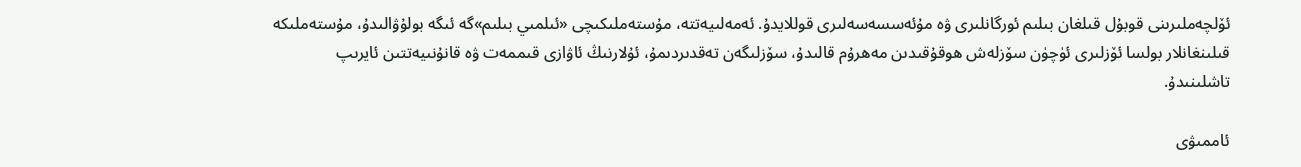ئۆلچەملىرىنى قوبۇل قىلغان بىلىم ئورگانلىرى ۋە مۇئەسسەسەلىرى قوللايدۇ. ئەمەلىيەتتە، مۇستەملىكىچى «ئىلمىي بىلىم»گە ئىگە بولۇۋالىدۇ، مۇستەملىكە قىلىنغانلار بولسا ئۆزلىرى ئۈچۈن سۆزلەش ھوقۇقىدىن مەھرۇم قالىدۇ، سۆزلىگەن تەقدىردىمۇ، ئۇلارنىڭ ئاۋازى قىممەت ۋە قانۇنىيەتتىن ئايرىپ تاشلىنىدۇ.

ئاممىۋى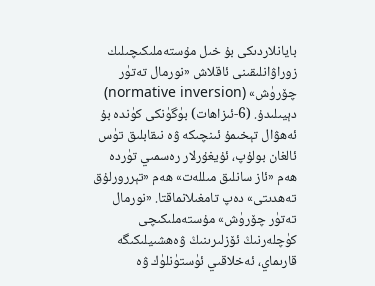بايانلاردىكى بۇ خىل مۇستەملىكىچىلىك زوراۋانلىقىنى ئاقلاش «نورمال تەتۈر چۆرۈش» (normative inversion) دېيىلىدۇ. (6-ئىزاھات) بۈگۈنكى كۈندە بۇ ئەھۋال تېخىمۇ ئىنچىكە ۋە نىقابلىق تۈس ئالغان بولۇپ، ئۇيغۇرلار رەسمىي تۈردە ھەم «ئاز سانلىق مىللەت» ھەم «تېررورلۇق تەھدىتى» دەپ تامغىلانماقتا. «نورمال تەتۈر چۆرۈش» مۇستەملىكىچى كۈچلەرنىڭ ئۆزلىرىنىڭ ۋەھشىيلىكىگە قارىماي، ئەخلاقىي ئۈستۈنلۈك ۋە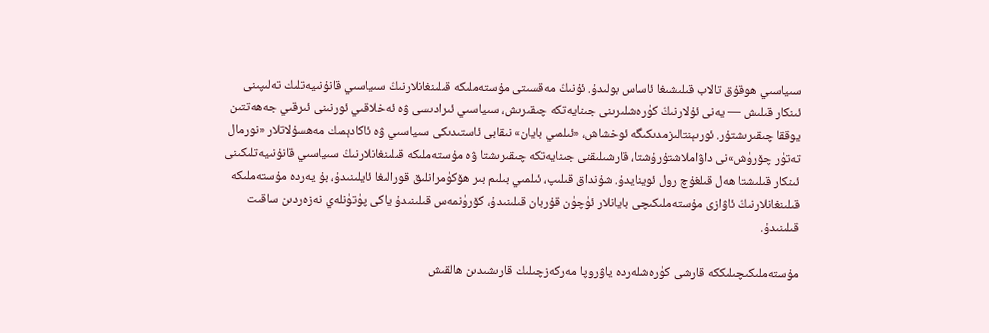سىياسىي ھوقۇق تالاب قىلىشىغا ئاساس بولىدۇ. ئۇنىڭ مەقسىتى مۇستەملىكە قىلىنغانلارنىڭ سىياسىي قانۇنىيەتلىك تەلىپىنى ئىنكار قىلىش — يەنى ئۇلارنىڭ كۈرەشلىرىنى جىنايەتكە چىقىرىش، سىياسىي ئىرادىسى ۋە ئەخلاقىي ئورنىنى ئىرقىي جەھەتتىن يوققا چىقىرىشتۇر. ئورىېنتالىزمدىكىگە ئوخشاش، «ئىلمىي بايان» نىقابى ئاستىدىكى سىياسىي ۋە ئاكادېمىك مەھسۇلاتلار «نورمال تەتۈر چۆرۈش»نى داۋاملاشتۇرۇشتا، قارشىلىقنى جىنايەتكە چىقىرىشتا ۋە مۇستەملىكە قىلىنغانلارنىڭ سىياسىي قانۇنىيەتلىكىنى ئىنكار قىلىشتا ھەل قىلغۇچ رول ئوينايدۇ. شۇنداق قىلىپ، ئىلمىي بىلىم بىر ھۆكۈمرانلىق قورالىغا ئايلىنىدۇ، بۇ يەردە مۇستەملىكە قىلىنغانلارنىڭ ئاۋازى مۇستەملىكىچى بايانلار ئۈچۈن قۇربان قىلىنىدۇ، كۆرۈنمەس قىلىنىدۇ ياكى پۈتۈنلەي نەزەردىن ساقىت قىلىنىدۇ.

مۇستەملىكىچىلىككە قارشى كۈرەشلەردە ياۋروپا مەركەزچىلىك قارىشىدىن ھالقىش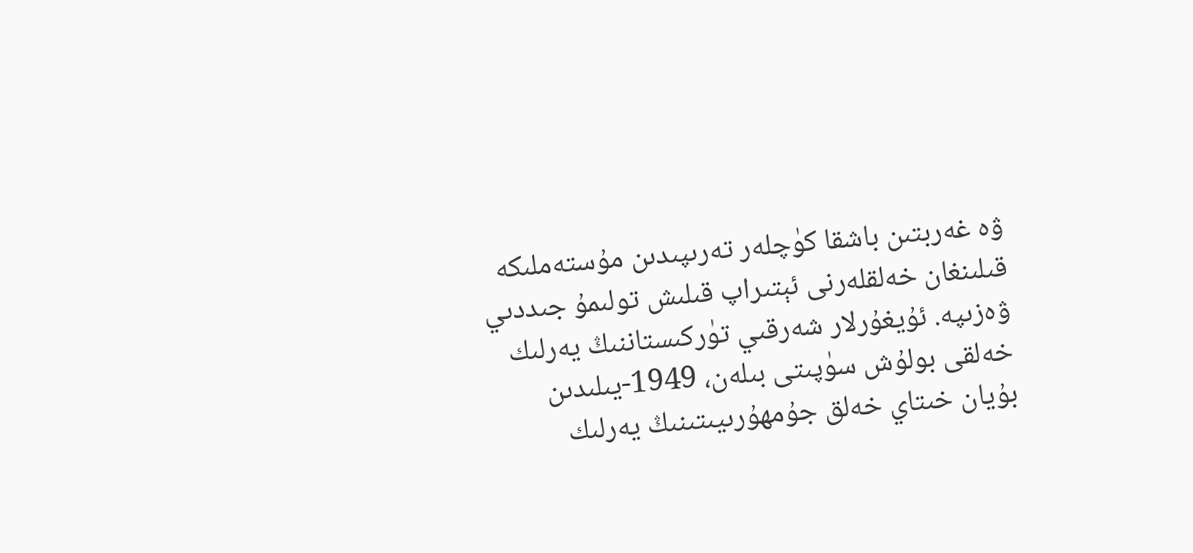ۋە غەربتىن باشقا كۈچلەر تەرىپىدىن مۇستەملىكە قىلىنغان خەلقلەرنى ئېتىراپ قىلىش تولىمۇ جىددىي ۋەزىپە. ئۇيغۇرلار شەرقىي تۈركىستاننىڭ يەرلىك خەلقى بولۇش سۈپىتى بىلەن، 1949-يىلىدىن بۇيان خىتاي خەلق جۇمھۇرىيىتىنىڭ يەرلىك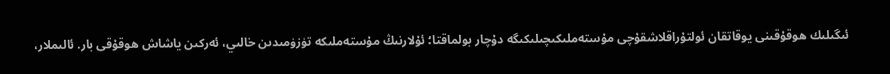ئىگىلىك ھوقۇقىنى يوقاتقان ئولتۇراقلاشقۇچى مۇستەملىكىچىلىكىگە دۇچار بولماقتا؛ ئۇلارنىڭ مۇستەملىكە تۈزۈمىدىن خالىي، ئەركىن ياشاش ھوقۇقى بار. ئالىملار،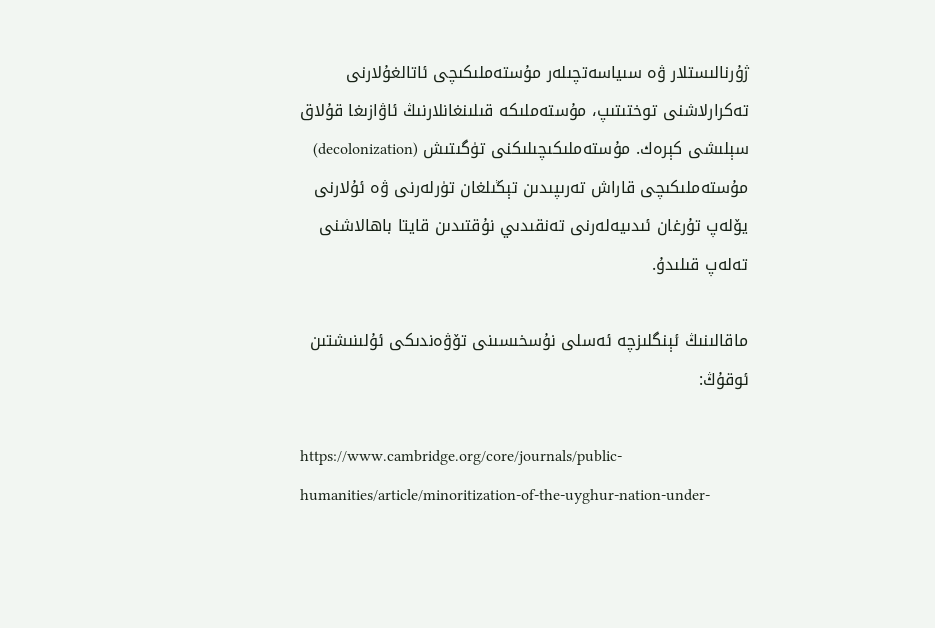ژۇرنالىستلار ۋە سىياسەتچىلەر مۇستەملىكىچى ئاتالغۇلارنى تەكرارلاشنى توختىتىپ، مۇستەملىكە قىلىنغانلارنىڭ ئاۋازىغا قۇلاق سېلىشى كېرەك. مۇستەملىكىچىلىكنى تۈگىتىش (decolonization) مۇستەملىكىچى قاراش تەرىپىدىن تېڭىلغان تۈرلەرنى ۋە ئۇلارنى يۆلەپ تۇرغان ئىدىيەلەرنى تەنقىدىي نۇقتىدىن قايتا باھالاشنى تەلەپ قىلىدۇ.

ماقالىنىڭ ئېنگلىزچە ئەسلى نۇسخىسىنى تۆۋەندىكى ئۇلىنىشتىن ئوقۇڭ:

https://www.cambridge.org/core/journals/public-humanities/article/minoritization-of-the-uyghur-nation-under-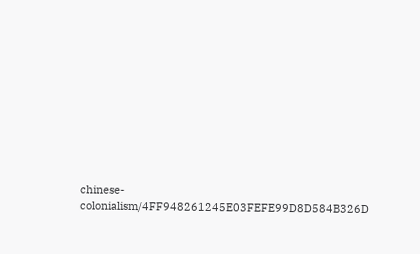chinese-colonialism/4FF948261245E03FEFE99D8D584B326D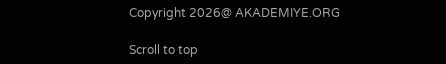Copyright 2026@ AKADEMIYE.ORG

Scroll to top